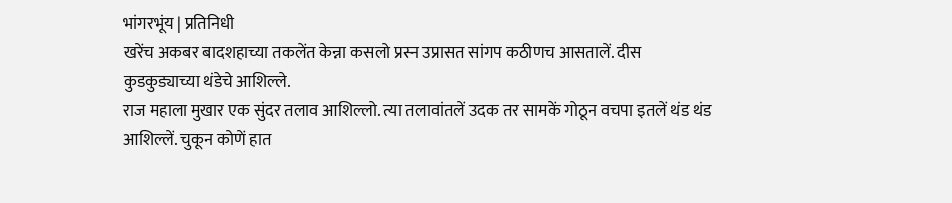भांगरभूंय | प्रतिनिधी
खरेंच अकबर बादशहाच्या तकलेंत केन्ना कसलो प्रस्न उप्रासत सांगप कठीणच आसतालें. दीस कुडकुड्याच्या थंडेचे आशिल्ले.
राज महाला मुखार एक सुंदर तलाव आशिल्लो. त्या तलावांतलें उदक तर सामकें गोठून वचपा इतलें थंड थंड आशिल्लें. चुकून कोणें हात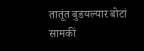तातूंत बुडयल्यार बोटां सामकीं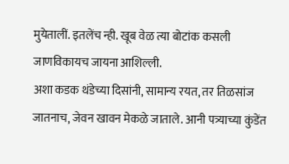मुयेतालीं. इतलेंच न्ही. खूब वेळ त्या बोटांक कसली जाणविकायच जायना आशिल्ली.
अशा कडक थंडेच्या दिसांनी, सामान्य रयत, तर तिळसांज जातनाच, जेवन खावन मेकळे जाताले. आनी पत्र्याच्या कुंडेंत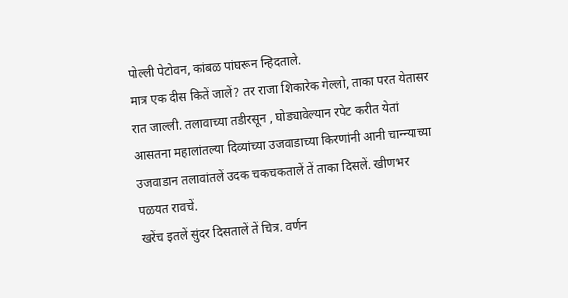पोल्ली पेटोवन, कांबळ पांघरून न्हिदताले.
मात्र एक दीस कितें जालें? तर राजा शिकारेक गेल्लो, ताका परत येतासर रात जाल्ली. तलावाच्या तडीरसून , घोड्यावेल्यान रपेट करीत येतां आसतना महालांतल्या दिव्यांच्या उजवाडाच्या किरणांनी आनी चान्न्याच्या उजवाडान तलावांतलें उदक चकचकतालें तें ताका दिसलें. खीणभर पळयत रावचें.
खरेंच इतलें सुंदर दिसतालें तें चित्र. वर्णन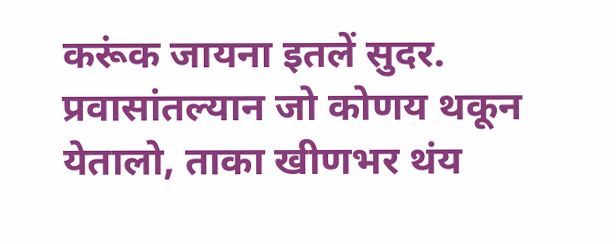करूंक जायना इतलें सुदर. प्रवासांतल्यान जो कोणय थकून येतालो, ताका खीणभर थंय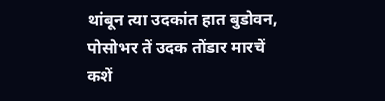थांबून त्या उदकांत हात बुडोवन, पोसोभर तें उदक तोंडार मारचें कशें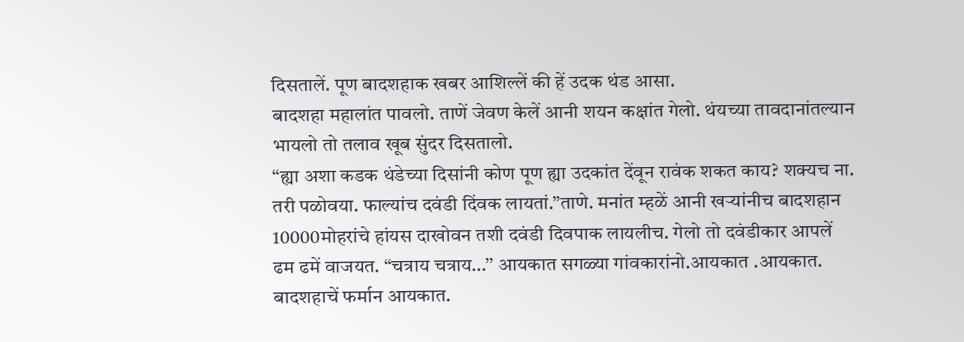दिसतालें. पूण बादशहाक खबर आशिल्लें की हें उदक थंड आसा.
बादशहा महालांत पावलो. ताणें जेवण केलें आनी शयन कक्षांत गेलो. थंयच्या तावदानांतल्यान भायलो तो तलाव खूब सुंदर दिसतालो.
“ह्या अशा कडक थंडेच्या दिसांनी कोण पूण ह्या उदकांत देंवून रावंक शकत काय? शक्यच ना. तरी पळोवया. फाल्यांच दवंडी दिंवक लायतां.”ताणे. मनांत म्हळें आनी खऱ्यांनीच बादशहान 10000मोहरांचे हांयस दाखोवन तशी दवंडी दिवपाक लायलीच. गेलो तो दवंडीकार आपलें ढम ढमें वाजयत. “चत्राय चत्राय…’’ आयकात सगळ्या गांवकारांनो.आयकात .आयकात. बादशहाचें फर्मान आयकात.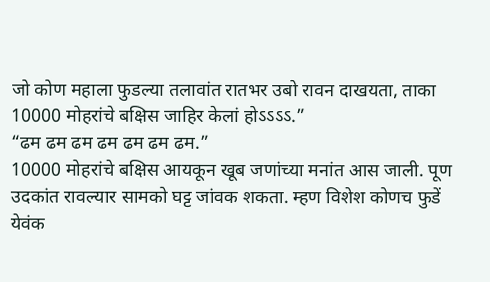जो कोण महाला फुडल्या तलावांत रातभर उबो रावन दाखयता, ताका 10000 मोहरांचे बक्षिस जाहिर केलां होऽऽऽऽ.”
“ढम ढम ढम ढम ढम ढम ढम.”
10000 मोहरांचे बक्षिस आयकून खूब जणांच्या मनांत आस जाली. पूण उदकांत रावल्यार सामको घट्ट जांवक शकता. म्हण विशेश कोणच फुडें येवंक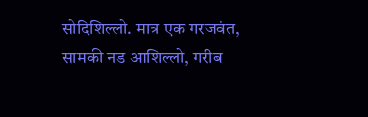सोदिशिल्लो. मात्र एक गरजवंत, सामकी नड आशिल्लो, गरीब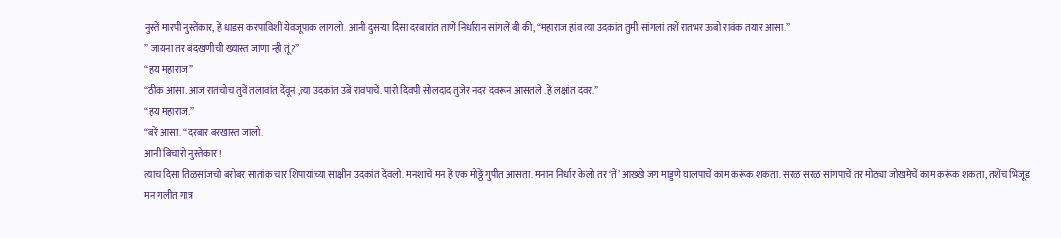नुस्तें मारपी नुस्तेंकार, हें धाडस करपाविशीं येवजूपाक लागलो. आनी दुसऱ्या दिसा दरबारांत ताणें निर्धारान सांगलें बी की, “महाराज हांव त्या उदकांत तुमी सांगलां तशें रातभर ऊबो रावंक तयार आसा.”
” जायना तर बंदखणीची ख्यास्त जाणा न्ही तूं?”
“हय महाराज”
“ठीक आसा. आज रातचोच तुवें तलावांत देंवून ,त्या उदकांत उबें रावपाचें. पारो दिवपी सोलदाद तुजेर नदर दवरून आसतले .हें लक्षांत दवर.”
“हय महाराज.”
“बरें आसा. “दरबार बरखास्त जालो.
आनी बिचारो नुस्तेकार!
त्याच दिसा तिळसांजचो बरोबर सातांक चार शिपायांच्या साक्षीन उदकांत देंवलो. मनशाचें मन हें एक मोठ्ठें गुपीत आसता. मनान निर्धार केलो तर ‘तें’ आख्खे जग माड्डणे घालपाचें काम करूंक शकता. सरळ सरळ सांगपाचें तर मोठ्या जोखमेचें काम करूंक शकता, तशेंच भिजूड मन गलीत गात्र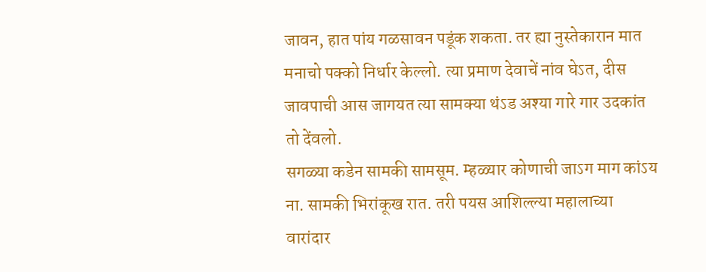जावन, हात पांय गळसावन पडूंक शकता. तर ह्या नुस्तेकारान मात मनाचो पक्को निर्धार केल्लो. त्या प्रमाण देवाचें नांव घेऽत, दीस जावपाची आस जागयत त्या सामक्या थंऽड अश्या गारे गार उदकांत तो देंवलो.
सगळ्या कडेन सामकी सामसूम. म्हळ्यार कोणाची जाऽग माग कांऽय ना. सामकी भिरांकूख रात. तरी पयस आशिल्ल्या महालाच्या वारांदार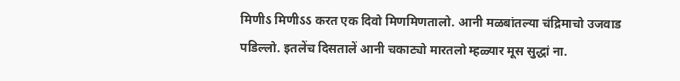मिणीऽ मिणीऽऽ करत एक दिवो मिणमिणतालो. आनी मळबांतल्या चंद्रिमाचो उजवाड पडिल्लो. इतलेंच दिसतालें आनी चकाट्यो मारतलो म्हळ्यार मूस सुद्धां ना.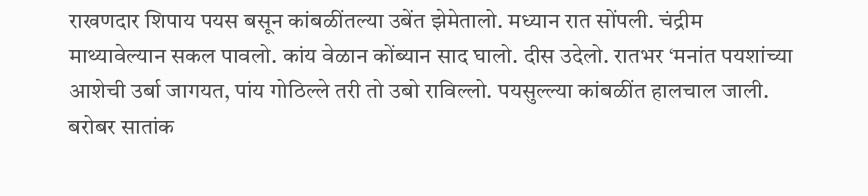राखणदार शिपाय पयस बसून कांबळींतल्या उबेंत झेमेतालो. मध्यान रात सोंपली. चंद्रीम माथ्यावेल्यान सकल पावलो. कांय वेळान कोंब्यान साद घालो. दीस उदेलो. रातभर ‘मनांत पयशांच्या आशेची उर्बा जागयत, पांय गोठिल्ले तरी तो उबो राविल्लो. पयसुल्ल्या कांबळींत हालचाल जाली. बरोबर सातांक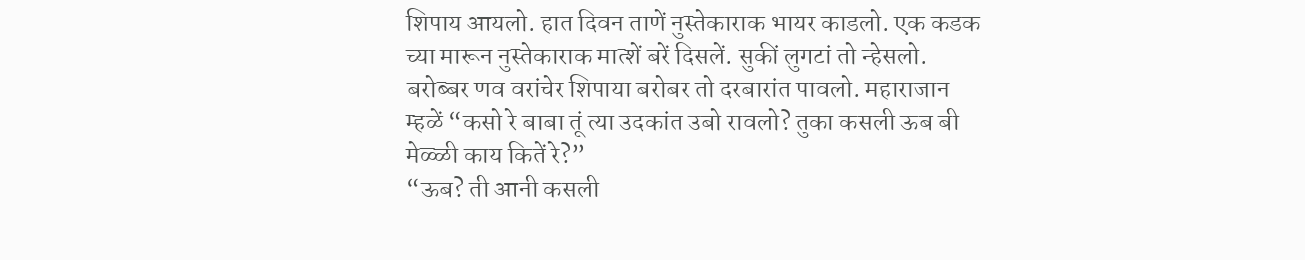शिपाय आयलो. हात दिवन ताणें नुस्तेकाराक भायर काडलो. एक कडक च्या मारून नुस्तेकाराक मात्शें बरें दिसलें. सुकीं लुगटां तो न्हेसलो. बरोब्बर णव वरांचेर शिपाया बरोबर तो दरबारांत पावलो. महाराजान म्हळें “कसो रे बाबा तूं त्या उदकांत उबो रावलो? तुका कसली ऊब बी मेळ्ळी काय कितें रे?”
“ऊब? ती आनी कसली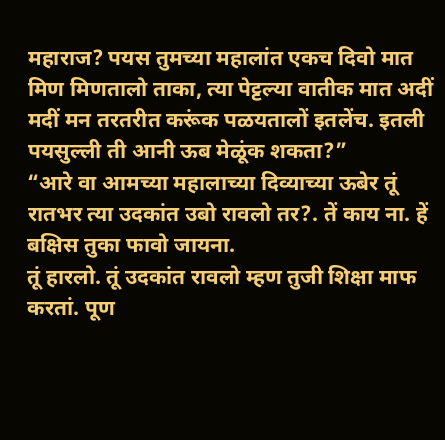महाराज? पयस तुमच्या महालांत एकच दिवो मात मिण मिणतालो ताका, त्या पेट्टल्या वातीक मात अदीं मदीं मन तरतरीत करूंक पळयतालों इतलेंच. इतली पयसुल्ली ती आनी ऊब मेळूंक शकता?”
“आरे वा आमच्या महालाच्या दिव्याच्या ऊबेर तूं रातभर त्या उदकांत उबो रावलो तर?. तें काय ना. हें बक्षिस तुका फावो जायना.
तूं हारलो. तूं उदकांत रावलो म्हण तुजी शिक्षा माफ करतां. पूण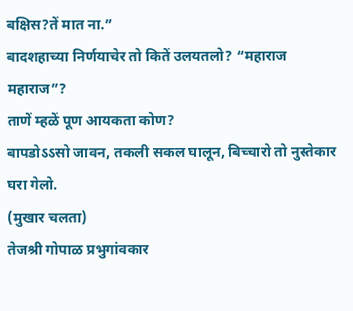बक्षिस?तें मात ना.”
बादशहाच्या निर्णयाचेर तो कितें उलयतलो? “महाराज महाराज”?
ताणें म्हळें पूण आयकता कोण?
बापडोऽऽसो जावन, तकली सकल घालून, बिच्चारो तो नुस्तेकार घरा गेलो.
(मुखार चलता)
तेजश्री गोपाळ प्रभुगांवकार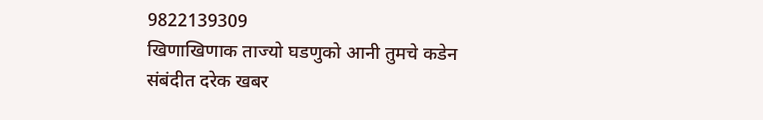9822139309
खिणाखिणाक ताज्यो घडणुको आनी तुमचे कडेन संबंदीत दरेक खबर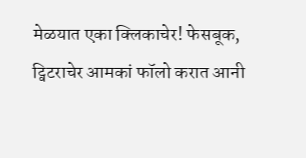मेळयात एका क्लिकाचेर! फेसबूक, ट्विटराचेर आमकां फॉलो करात आनी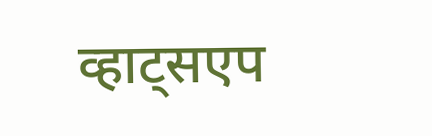व्हाट्सएप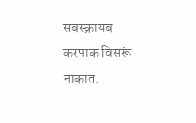सबस्क्रायब करपाक विसरूं नाकात.